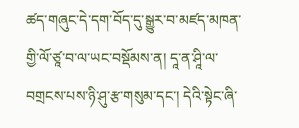ཚད་གཞུང་དེ་དག་བོད་དུ་སྒྱུར་བ་མཛད་མཁན་གྱི་ལོ་ཙཱ་བ་ལ་ཡང་བསྡོམས་ན། དཱ་ན་ཤཱི་ལ་བགྲངས་པས་ཉི་ཤུ་རྩ་གསུམ་དང་། དེའི་སྟེང་ཞི་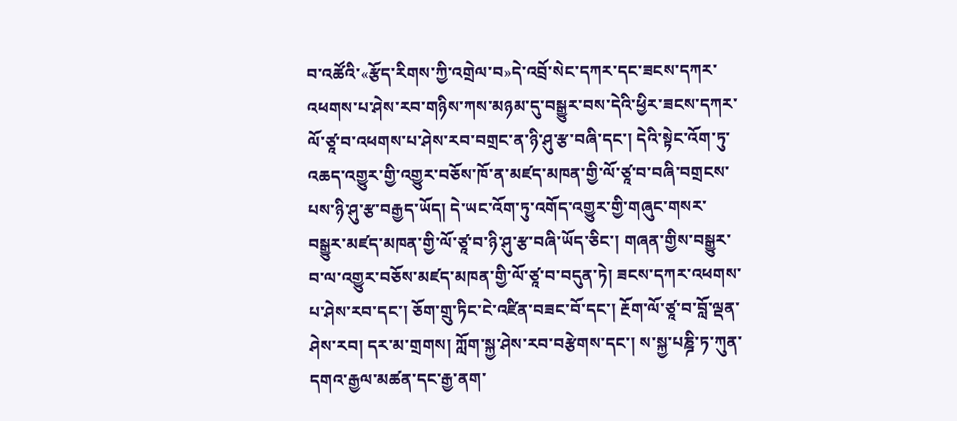བ་འཚོའི་«རྩོད་རིགས་ཀྱི་འགྲེལ་བ»དེ་འབྲོ་སེང་དཀར་དང་ཟངས་དཀར་འཕགས་པ་ཤེས་རབ་གཉིས་ཀས་མཉམ་དུ་བསྒྱུར་བས་དེའི་ཕྱིར་ཟངས་དཀར་ལོ་ཙཱ་བ་འཕགས་པ་ཤེས་རབ་བགྲང་ན་ཉི་ཤུ་རྩ་བཞི་དང་། དེའི་སྟེང་འོག་ཏུ་འཆད་འགྱུར་གྱི་འགྱུར་བཅོས་ཁོ་ན་མཛད་མཁན་གྱི་ལོ་ཙཱ་བ་བཞི་བགྲངས་པས་ཉི་ཤུ་རྩ་བརྒྱད་ཡོད། དེ་ཡང་འོག་ཏུ་འགོད་འགྱུར་གྱི་གཞུང་གསར་བསྒྱུར་མཛད་མཁན་གྱི་ལོ་ཙཱ་བ་ཉི་ཤུ་རྩ་བཞི་ཡོད་ཅིང་། གཞན་གྱིས་བསྒྱུར་བ་ལ་འགྱུར་བཅོས་མཛད་མཁན་གྱི་ལོ་ཙཱ་བ་བདུན་ཏེ། ཟངས་དཀར་འཕགས་པ་ཤེས་རབ་དང་། ཅོག་གྲུ་ཏིང་ངེ་འཛིན་བཟང་བོ་དང་། རྔོག་ལོ་ཙཱ་བ་བློ་ལྡན་ཤེས་རབ། དར་མ་གྲགས། ཀློག་སྐྱ་ཤེས་རབ་བརྩེགས་དང་། ས་སྐྱ་པཎྜི་ཏ་ཀུན་དགའ་རྒྱལ་མཚན་དང་རྒྱ་ནག་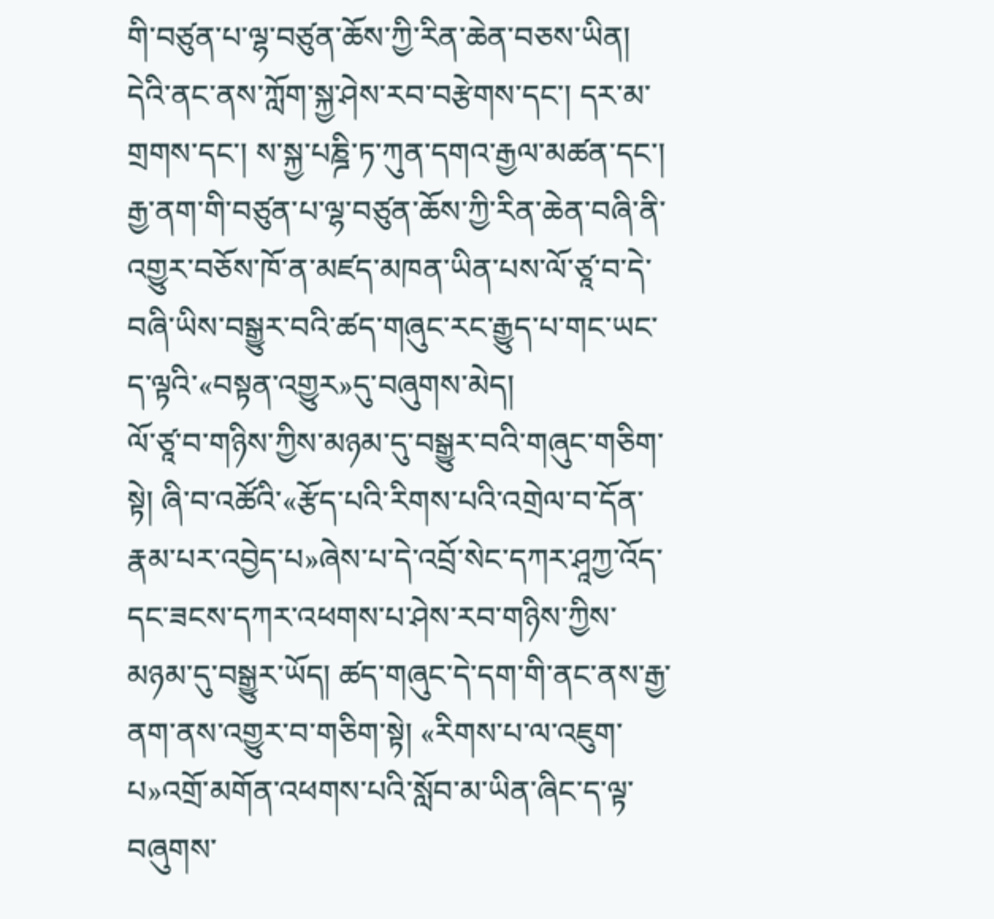གི་བཙུན་པ་ལྷ་བཙུན་ཆོས་ཀྱི་རིན་ཆེན་བཅས་ཡིན། དེའི་ནང་ནས་ཀློག་སྐྱ་ཤེས་རབ་བརྩེགས་དང་། དར་མ་གྲགས་དང་། ས་སྐྱ་པཎྜི་ཏ་ཀུན་དགའ་རྒྱལ་མཚན་དང་། རྒྱ་ནག་གི་བཙུན་པ་ལྷ་བཙུན་ཆོས་ཀྱི་རིན་ཆེན་བཞི་ནི་འགྱུར་བཅོས་ཁོ་ན་མཛད་མཁན་ཡིན་པས་ལོ་ཙཱ་བ་དེ་བཞི་ཡིས་བསྒྱུར་བའི་ཚད་གཞུང་རང་རྒྱུད་པ་གང་ཡང་ད་ལྟའི་«བསྟན་འགྱུར»དུ་བཞུགས་མེད།
ལོ་ཙཱ་བ་གཉིས་ཀྱིས་མཉམ་དུ་བསྒྱུར་བའི་གཞུང་གཅིག་སྟེ། ཞི་བ་འཚོའི་«རྩོད་པའི་རིགས་པའི་འགྲེལ་བ་དོན་རྣམ་པར་འབྱེད་པ»ཞེས་པ་དེ་འབྲོ་སེང་དཀར་ཤཱཀྱ་འོད་དང་ཟངས་དཀར་འཕགས་པ་ཤེས་རབ་གཉིས་ཀྱིས་མཉམ་དུ་བསྒྱུར་ཡོད། ཚད་གཞུང་དེ་དག་གི་ནང་ནས་རྒྱ་ནག་ནས་འགྱུར་བ་གཅིག་སྟེ། «རིགས་པ་ལ་འཇུག་པ»འགྲོ་མགོན་འཕགས་པའི་སློབ་མ་ཡིན་ཞིང་ད་ལྟ་བཞུགས་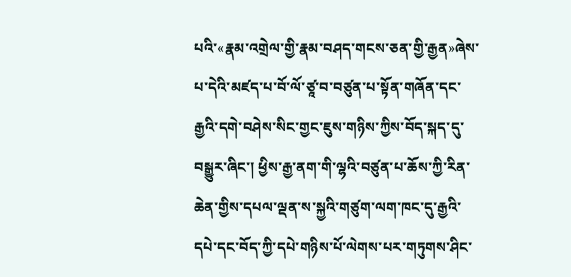པའི་«རྣམ་འགྲེལ་གྱི་རྣམ་བཤད་གངས་ཅན་གྱི་རྒྱན»ཞེས་པ་དེའི་མཛད་པ་བོ་ལོ་ཙཱ་བ་བཙུན་པ་སྟོན་གཞོན་དང་རྒྱའི་དགེ་བཤེས་སིང་གྱང་ཇུས་གཉིས་ཀྱིས་བོད་སྐད་དུ་བསྒྱུར་ཞིང་། ཕྱིས་རྒྱ་ནག་གི་ལྷའི་བཙུན་པ་ཆོས་ཀྱི་རིན་ཆེན་གྱིས་དཔལ་ལྡན་ས་སྐྱའི་གཙུག་ལག་ཁང་དུ་རྒྱའི་དཔེ་དང་བོད་ཀྱི་དཔེ་གཉིས་པོ་ལེགས་པར་གཏུགས་ཤིང་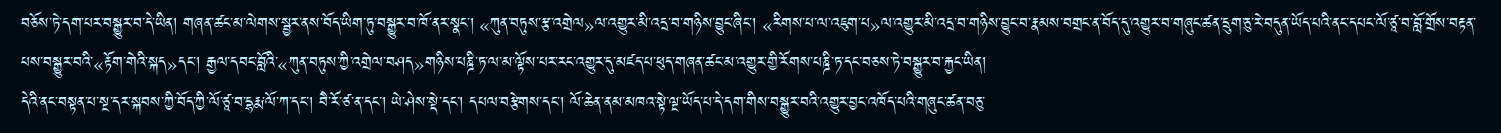བཅོས་ཏེ་དག་པར་བསྒྱུར་བ་དེ་ཡིན། གཞན་ཚང་མ་ལེགས་སྦྱར་ནས་བོད་ཡིག་ཏུ་བསྒྱུར་བ་ཁོ་ནར་སྣང་། «ཀུན་བཏུས་རྩ་འགྲེལ»ལ་འགྱུར་མི་འདྲ་བ་གཉིས་བྱུང་ཞིང་། «རིགས་པ་ལ་འཇུག་པ»ལ་འགྱུར་མི་འདྲ་བ་གཉིས་བྱུང་བ་རྣམས་བགྲང་ན་བོད་དུ་འགྱུར་བ་གཞུང་ཚན་དྲུག་ཅུ་རེ་བདུན་ཡོད་པའི་ནང་དཔང་ལོ་ཙཱ་བ་བློ་གྲོས་བརྟན་པས་བསྒྱུར་བའི་«རྟོག་གེའི་སྐད»དང་། རྒྱལ་དབང་བློའི་«ཀུན་བཏུས་ཀྱི་འགྲེལ་བཤད»གཉིས་པཎྜི་ཏ་ལ་མ་ལྟོས་པར་རང་འགྱུར་དུ་མཛད་པ་ཕུད་གཞན་ཚང་མ་འགྱུར་གྱི་རོགས་པཎྜི་ཏ་དང་བཅས་ཏེ་བསྒྱུར་བ་རྐྱང་ཡིན།
དེའི་ནང་བསྟན་པ་སྔ་དར་སྐབས་ཀྱི་བོད་ཀྱི་ལོ་ཙཱ་བ་དྷརྨ་ལོ་ཀ་དང་། བཻ་རོ་ཙ་ན་དང་། ཡེ་ཤེས་སྡེ་དང་། དཔལ་བརྩེགས་དང་། ལོ་ཆེན་ནམ་མཁའ་སྟེ་ལྔ་ཡོད་པ་དེ་དག་གིས་བསྒྱུར་བའི་འགྱུར་བྱང་འཁོད་པའི་གཞུང་ཚན་བཅུ་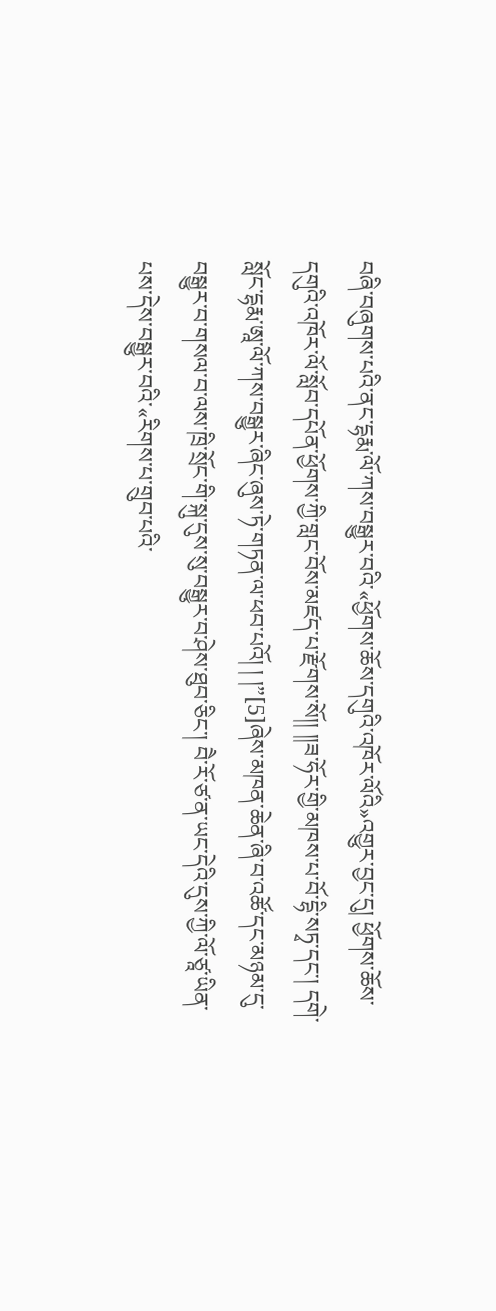བཞི་བཞུགས་པའི་ནང་དྷརྨ་ལོ་ཀས་བསྒྱུར་བའི་«ཕྱོགས་ཆོས་དགུའི་འཁོར་ལོའི»འགྱུར་བྱང་དུ། ཕྱོགས་ཆོས་དགུའི་འཁོར་ལོ་སློབ་དཔོན་ཕྱོགས་ཀྱི་གླང་བོས་མཛད་པ་རྫོགས་སོ།། །།ཟ་ཧོར་གྱི་མཁས་པ་བོ་དྷི་སཏྭ་དང་། དགེ་སློང་དྷརྨ་ཨཱ་ལོ་ཀས་བསྒྱུར་ཞིང་ཞུས་ཏེ་གཏན་ལ་ཕབ་པའོ། ། །”[5]ཞེས་མཁན་ཆེན་ཞི་བ་འཚོ་དང་མཉམ་དུ་བསྒྱུར་བ་གསལ་བ་ལས་ཁྲི་སྲོང་གི་སྐུ་དུས་སུ་བསྒྱུར་བ་ཤེས་ཐུབ་ཅིང་། བཻ་རོ་ཙ་ན་ཡང་དེའི་དུས་ཀྱི་ལོ་ཙཱ་ཡིན་པས་དེས་བསྒྱུར་བའི་«རིགས་པ་གྲུབ་པའི་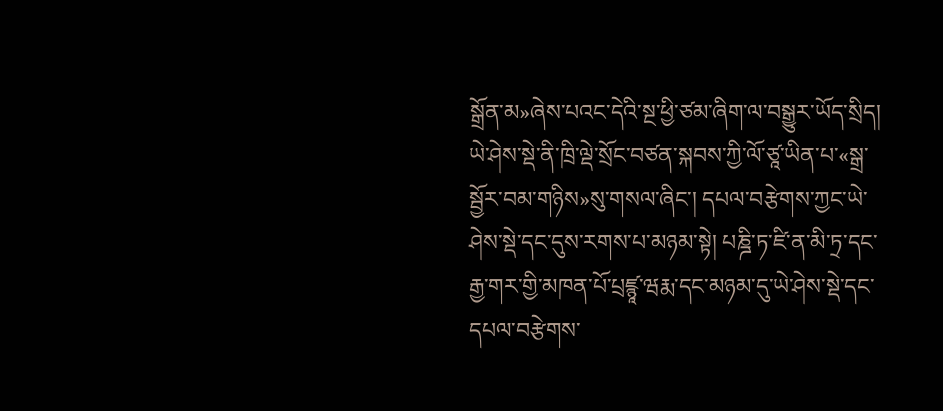སྒྲོན་མ»ཞེས་པའང་དེའི་སྔ་ཕྱི་ཙམ་ཞིག་ལ་བསྒྱུར་ཡོད་སྲིད། ཡེ་ཤེས་སྡེ་ནི་ཁྲི་ལྡེ་སྲོང་བཙན་སྐབས་ཀྱི་ལོ་ཙཱ་ཡིན་པ་«སྒྲ་སྦྱོར་བམ་གཉིས»སུ་གསལ་ཞིང་། དཔལ་བརྩེགས་ཀྱང་ཡེ་ཤེས་སྡེ་དང་དུས་རགས་པ་མཉམ་སྟེ། པཎྜི་ཏ་ཛི་ན་མི་ཏྲ་དང་རྒྱ་གར་གྱི་མཁན་པོ་པྲཛྙཱ་ཝརྨ་དང་མཉམ་དུ་ཡེ་ཤེས་སྡེ་དང་དཔལ་བརྩེགས་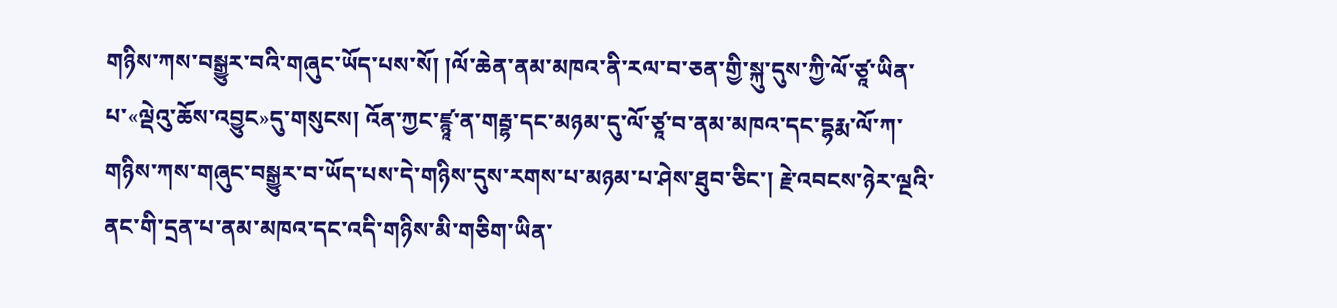གཉིས་ཀས་བསྒྱུར་བའི་གཞུང་ཡོད་པས་སོ། །ལོ་ཆེན་ནམ་མཁའ་ནི་རལ་བ་ཅན་གྱི་སྐུ་དུས་ཀྱི་ལོ་ཙཱ་ཡིན་པ་«ལྡེའུ་ཆོས་འབྱུང»དུ་གསུངས། འོན་ཀྱང་ཛྙཱ་ན་གརྦྷ་དང་མཉམ་དུ་ལོ་ཙཱ་བ་ནམ་མཁའ་དང་དྷརྨ་ལོ་ཀ་གཉིས་ཀས་གཞུང་བསྒྱུར་བ་ཡོད་པས་དེ་གཉིས་དུས་རགས་པ་མཉམ་པ་ཤེས་ཐུབ་ཅིང་། རྗེ་འབངས་ཉེར་ལྔའི་ནང་གི་དྲན་པ་ནམ་མཁའ་དང་འདི་གཉིས་མི་གཅིག་ཡིན་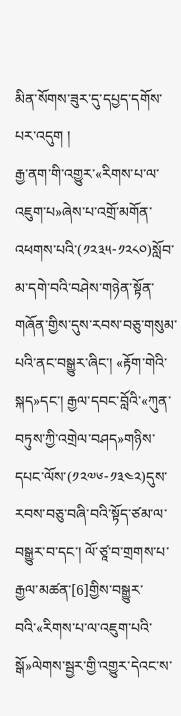མིན་སོགས་ཟུར་དུ་དཔྱད་དགོས་པར་འདུག །
རྒྱ་ནག་གི་འགྱུར་«རིགས་པ་ལ་འཇུག་པ»ཞེས་པ་འགྲོ་མགོན་འཕགས་པའི་(༡༢༣༥-༡༢༨༠)སློབ་མ་དགེ་བའི་བཤེས་གཉེན་སྟོན་གཞོན་གྱིས་དུས་རབས་བཅུ་གསུམ་པའི་ནང་བསྒྱུར་ཞིང་། «རྟོག་གེའི་སྐད»དང་། རྒྱལ་དབང་བློའི་«ཀུན་བཏུས་ཀྱི་འགྲེལ་བཤད»གཉིས་དཔང་ལོས་(༡༢༧༦-༡༣༤༢)དུས་རབས་བཅུ་བཞི་བའི་སྟོད་ཙམ་ལ་བསྒྱུར་བ་དང་། ལོ་ཙཱ་བ་གྲགས་པ་རྒྱལ་མཚན་[6]གྱིས་བསྒྱུར་བའི་«རིགས་པ་ལ་འཇུག་པའི་སྒོ»ལེགས་སྦྱར་གྱི་འགྱུར་དེའང་ས་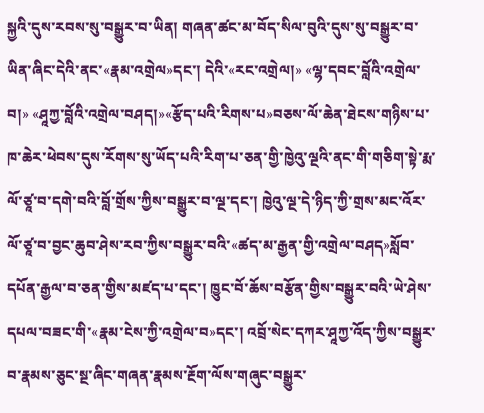སྐྱའི་དུས་རབས་སུ་བསྒྱུར་བ་ཡིན། གཞན་ཚང་མ་བོད་སིལ་བུའི་དུས་སུ་བསྒྱུར་བ་ཡིན་ཞིང་དེའི་ནང་«རྣམ་འགྲེལ»དང་། དེའི་«རང་འགྲེལ།» «ལྷ་དབང་བློའི་འགྲེལ་བ།» «ཤཱཀྱ་བློའི་འགྲེལ་བཤད།»«རྩོད་པའི་རིགས་པ»བཅས་ལོ་ཆེན་ཐེངས་གཉིས་པ་ཁ་ཆེར་ཕེབས་དུས་རོགས་སུ་ཡོད་པའི་རིག་པ་ཅན་གྱི་ཁྱེའུ་ལྔའི་ནང་གི་གཅིག་སྟེ་རྨ་ལོ་ཙཱ་བ་དགེ་བའི་བློ་གྲོས་ཀྱིས་བསྒྱུར་བ་ལྔ་དང་། ཁྱེའུ་ལྔ་དེ་ཉིད་ཀྱི་གྲས་མང་འོར་ལོ་ཙཱ་བ་བྱང་ཆུབ་ཤེས་རབ་ཀྱིས་བསྒྱུར་བའི་«ཚད་མ་རྒྱན་གྱི་འགྲེལ་བཤད»སློབ་དཔོན་རྒྱལ་བ་ཅན་གྱིས་མཛད་པ་དང་། ཁྱུང་བོ་ཆོས་བརྩོན་གྱིས་བསྒྱུར་བའི་ཡེ་ཤེས་དཔལ་བཟང་གི་«རྣམ་ངེས་ཀྱི་འགྲེལ་བ»དང་། འབྲོ་སེང་དཀར་ཤཱཀྱ་འོད་ཀྱིས་བསྒྱུར་བ་རྣམས་ཅུང་སྔ་ཞིང་གཞན་རྣམས་རྔོག་ལོས་གཞུང་བསྒྱུར་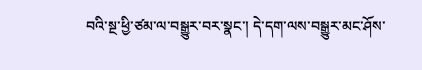བའི་སྔ་ཕྱི་ཙམ་ལ་བསྒྱུར་བར་སྣང་། དེ་དག་ལས་བསྒྱུར་མང་ཤོས་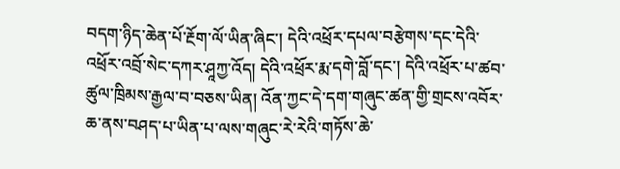བདག་ཉིད་ཆེན་པོ་རྔོག་ལོ་ཡིན་ཞིང་། དེའི་འཕྲོར་དཔལ་བརྩེགས་དང་དེའི་འཕྲོར་འབྲོ་སེང་དཀར་ཤཱཀྱ་འོད། དེའི་འཕྲོར་རྨ་དགེ་བློ་དང་། དེའི་འཕྲོར་པ་ཚབ་ཚུལ་ཁྲིམས་རྒྱལ་བ་བཅས་ཡིན། འོན་ཀྱང་དེ་དག་གཞུང་ཚན་གྱི་གྲངས་འབོར་ཆ་ནས་བཤད་པ་ཡིན་པ་ལས་གཞུང་རེ་རེའི་གཏོས་ཆེ་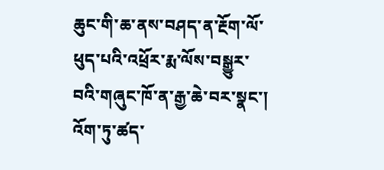ཆུང་གི་ཆ་ནས་བཤད་ན་རྔོག་ལོ་ཕུད་པའི་འཕྲོར་རྨ་ལོས་བསྒྱུར་བའི་གཞུང་ཁོ་ན་རྒྱ་ཆེ་བར་སྣང་། འོག་ཏུ་ཚད་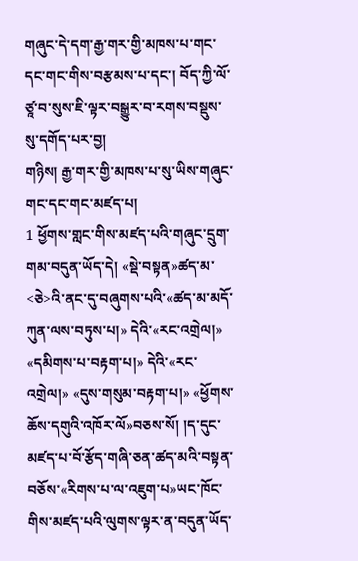གཞུང་དེ་དག་རྒྱ་གར་གྱི་མཁས་པ་གང་དང་གང་གིས་བརྩམས་པ་དང་། བོད་ཀྱི་ལོ་ཙཱ་བ་སུས་ཇི་ལྟར་བསྒྱུར་བ་རགས་བསྡུས་སུ་དགོད་པར་བྱ།
གཉིས། རྒྱ་གར་གྱི་མཁས་པ་སུ་ཡིས་གཞུང་གང་དང་གང་མཛད་པ།
1 ཕྱོགས་གླང་གིས་མཛད་པའི་གཞུང་དྲུག་གམ་བདུན་ཡོད་དེ། «སྡེ་བསྟན»ཚད་མ་<ཅེ>འི་ནང་དུ་བཞུགས་པའི་«ཚད་མ་མདོ་ཀུན་ལས་བཏུས་པ།» དེའི་«རང་འགྲེལ།» «དམིགས་པ་བརྟག་པ།» དེའི་«རང་འགྲེལ།» «དུས་གསུམ་བརྟག་པ།» «ཕྱོགས་ཆོས་དགུའི་འཁོར་ལོ»བཅས་སོ། །ད་དུང་མཛད་པ་བོ་རྩོད་གཞི་ཅན་ཚད་མའི་བསྟན་བཅོས་«རིགས་པ་ལ་འཇུག་པ»ཡང་ཁོང་གིས་མཛད་པའི་ལུགས་ལྟར་ན་བདུན་ཡོད་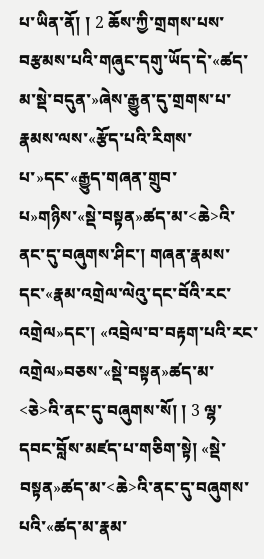པ་ཡིན་ནོ། ། 2 ཆོས་ཀྱི་གྲགས་པས་བརྩམས་པའི་གཞུང་དགུ་ཡོད་དེ་«ཚད་མ་སྡེ་བདུན་»ཞེས་རྒྱུན་དུ་གྲགས་པ་རྣམས་ལས་«རྩོད་པའི་རིགས་པ་»དང་«རྒྱུད་གཞན་གྲུབ་པ»གཉིས་«སྡེ་བསྟན»ཚད་མ་<ཆེ>འི་ནང་དུ་བཞུགས་ཤིང་། གཞན་རྣམས་དང་«རྣམ་འགྲེལ་ལེའུ་དང་བོའི་རང་འགྲེལ»དང་། «འབྲེལ་བ་བརྟག་པའི་རང་འགྲེལ»བཅས་«སྡེ་བསྟན»ཚད་མ་<ཅེ>འི་ནང་དུ་བཞུགས་སོ། ། 3 ལྷ་དབང་བློས་མཛད་པ་གཅིག་སྟེ། «སྡེ་བསྟན»ཚད་མ་<ཆེ>འི་ནང་དུ་བཞུགས་པའི་«ཚད་མ་རྣམ་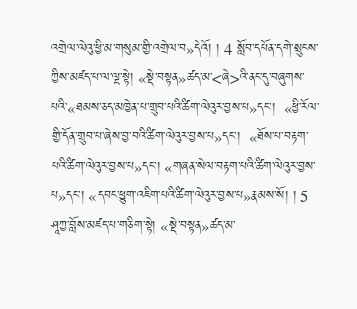འགྲེལ་ལེའུ་ཕྱི་མ་གསུམ་གྱི་འགྲེལ་བ»དེའོ། ། 4 སློབ་དཔོན་དགེ་སྲུངས་ཀྱིས་མཛད་པ་ལ་ལྔ་སྟེ། «སྡེ་བསྟན»ཚད་མ་<ཞེ>འི་ནང་དུ་བཞུགས་པའི་«ཐམས་ཅད་མཁྱེན་པ་གྲུབ་པའི་ཚིག་ལེའུར་བྱས་པ»དང་།  «ཕྱི་རོལ་གྱི་དོན་གྲུབ་པ་ཞེས་བྱ་བའི་ཚིག་ལེའུར་བྱས་པ»དང་།  «ཐོས་པ་བརྟག་པའི་ཚིག་ལེའུར་བྱས་པ»དང་། «གཞན་སེལ་བརྟག་པའི་ཚིག་ལེའུར་བྱས་པ»དང་། «དབང་ཕྱུག་འཇིག་པའི་ཚིག་ལེའུར་བྱས་པ»རྣམས་སོ། ། 5 ཤཱཀྱ་བློས་མཛད་པ་གཅིག་སྟེ། «སྡེ་བསྟན»ཚད་མ་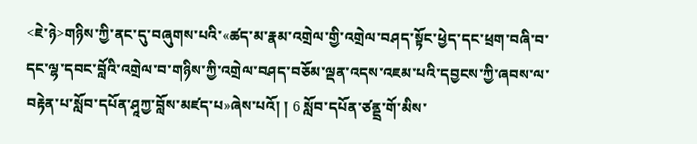<ཇེ་ཉེ>གཉིས་ཀྱི་ནང་དུ་བཞུགས་པའི་«ཚད་མ་རྣམ་འགྲེལ་གྱི་འགྲེལ་བཤད་སྟོང་ཕྱེད་དང་ཕྲག་བཞི་བ་དང་ལྷ་དབང་བློའི་འགྲེལ་བ་གཉིས་ཀྱི་འགྲེལ་བཤད་བཅོམ་ལྡན་འདས་འཇམ་པའི་དབྱངས་ཀྱི་ཞབས་ལ་བརྟེན་པ་སློབ་དཔོན་ཤཱཀྱ་བློས་མཛད་པ»ཞེས་པའོ། ། 6 སློབ་དཔོན་ཙནྡྲ་གོ་མིས་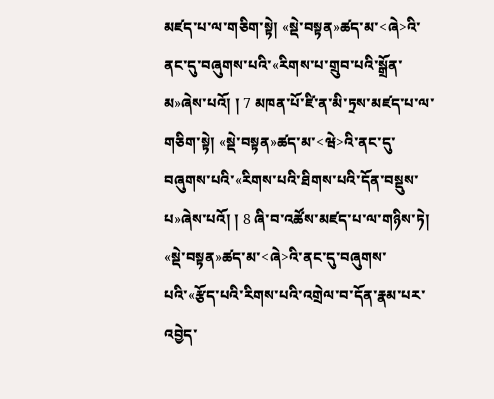མཛད་པ་ལ་གཅིག་སྟེ། «སྡེ་བསྟན»ཚད་མ་<ཞེ>འི་ནང་དུ་བཞུགས་པའི་«རིགས་པ་གྲུབ་པའི་སྒྲོན་མ»ཞེས་པའོ། ། 7 མཁན་པོ་ཛི་ན་མི་ཏྲས་མཛད་པ་ལ་གཅིག་སྟེ། «སྡེ་བསྟན»ཚད་མ་<ཝེ>འི་ནང་དུ་བཞུགས་པའི་«རིགས་པའི་ཐིགས་པའི་དོན་བསྡུས་པ»ཞེས་པའོ། ། 8 ཞི་བ་འཚོས་མཛད་པ་ལ་གཉིས་ཏེ། «སྡེ་བསྟན»ཚད་མ་<ཞེ>འི་ནང་དུ་བཞུགས་པའི་«རྩོད་པའི་རིགས་པའི་འགྲེལ་བ་དོན་རྣམ་པར་འབྱེད་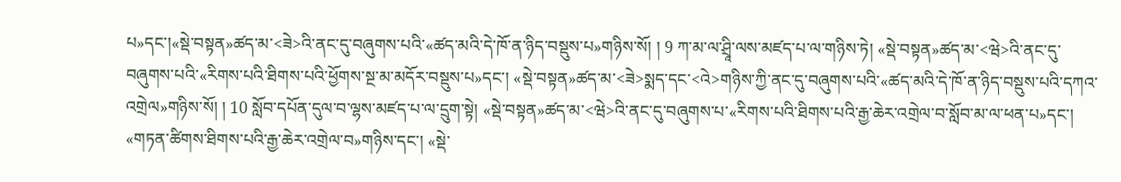པ»དང་།«སྡེ་བསྟན»ཚད་མ་<ཟེ>འི་ནང་དུ་བཞུགས་པའི་«ཚད་མའི་དེ་ཁོ་ན་ཉིད་བསྡུས་པ»གཉིས་སོ། ། 9 ཀ་མ་ལ་ཤྲཱི་ལས་མཛད་པ་ལ་གཉིས་ཏེ། «སྡེ་བསྟན»ཚད་མ་<ཝེ>འི་ནང་དུ་བཞུགས་པའི་«རིགས་པའི་ཐིགས་པའི་ཕྱོགས་སྔ་མ་མདོར་བསྡུས་པ»དང་། «སྡེ་བསྟན»ཚད་མ་<ཟེ>སྨད་དང་<འེ>གཉིས་ཀྱི་ནང་དུ་བཞུགས་པའི་«ཚད་མའི་དེ་ཁོ་ན་ཉིད་བསྡུས་པའི་དཀའ་འགྲེལ»གཉིས་སོ། ། 10 སློབ་དཔོན་དུལ་བ་ལྷས་མཛད་པ་ལ་དྲུག་སྟེ། «སྡེ་བསྟན»ཚད་མ་<ཝེ>འི་ནང་དུ་བཞུགས་པ་«རིགས་པའི་ཐིགས་པའི་རྒྱ་ཆེར་འགྲེལ་བ་སློབ་མ་ལ་ཕན་པ»དང་། «གཏན་ཚིགས་ཐིགས་པའི་རྒྱ་ཆེར་འགྲེལ་བ»གཉིས་དང་། «སྡེ་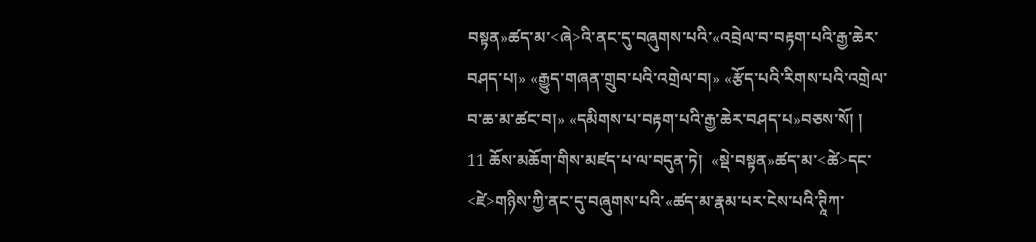བསྟན»ཚད་མ་<ཞེ>འི་ནང་དུ་བཞུགས་པའི་«འབྲེལ་བ་བརྟག་པའི་རྒྱ་ཆེར་བཤད་པ།» «རྒྱུད་གཞན་གྲུབ་པའི་འགྲེལ་བ།» «རྩོད་པའི་རིགས་པའི་འགྲེལ་བ་ཆ་མ་ཚང་བ།» «དམིགས་པ་བརྟག་པའི་རྒྱ་ཆེར་བཤད་པ»བཅས་སོ། །  11 ཆོས་མཆོག་གིས་མཛད་པ་ལ་བདུན་ཏེ།  «སྡེ་བསྟན»ཚད་མ་<ཚེ>དང་<ཛེ>གཉིས་ཀྱི་ནང་དུ་བཞུགས་པའི་«ཚད་མ་རྣམ་པར་ངེས་པའི་ཊཱིཀ་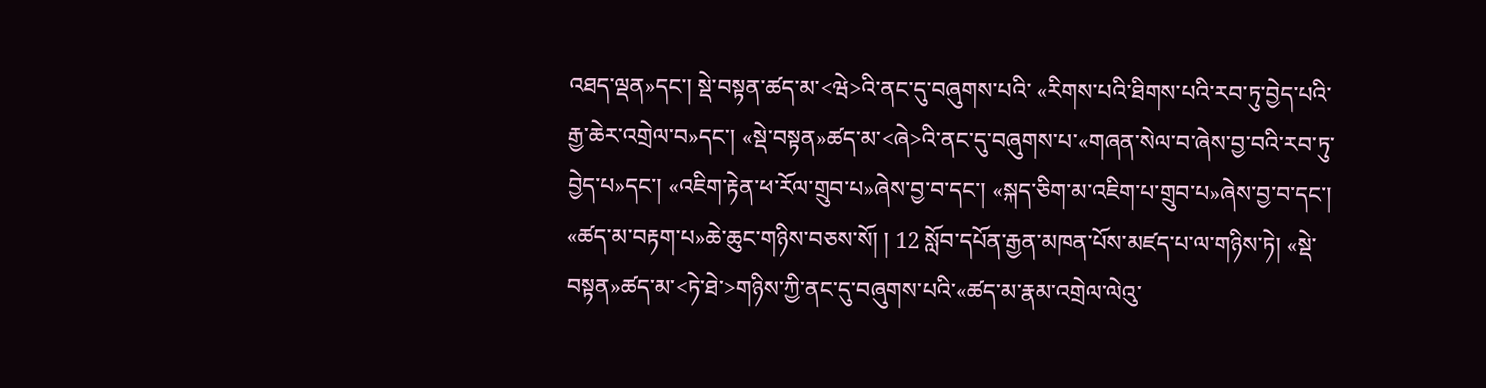འཐད་ལྡན»དང་། སྡེ་བསྟན་ཚད་མ་<ཝེ>འི་ནང་དུ་བཞུགས་པའི་ «རིགས་པའི་ཐིགས་པའི་རབ་ཏུ་བྱེད་པའི་རྒྱ་ཆེར་འགྲེལ་བ»དང་། «སྡེ་བསྟན»ཚད་མ་<ཞེ>འི་ནང་དུ་བཞུགས་པ་«གཞན་སེལ་བ་ཞེས་བྱ་བའི་རབ་ཏུ་བྱེད་པ»དང་། «འཇིག་རྟེན་ཕ་རོལ་གྲུབ་པ»ཞེས་བྱ་བ་དང་། «སྐད་ཅིག་མ་འཇིག་པ་གྲུབ་པ»ཞེས་བྱ་བ་དང་། «ཚད་མ་བརྟག་པ»ཆེ་ཆུང་གཉིས་བཅས་སོ། ། 12 སློབ་དཔོན་རྒྱན་མཁན་པོས་མཛད་པ་ལ་གཉིས་ཏེ། «སྡེ་བསྟན»ཚད་མ་<ཏེ་ཐེ་>གཉིས་ཀྱི་ནང་དུ་བཞུགས་པའི་«ཚད་མ་རྣམ་འགྲེལ་ལེའུ་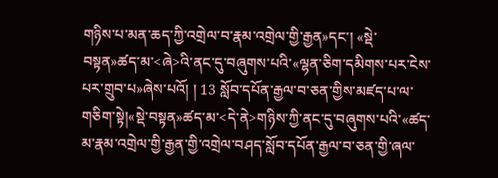གཉིས་པ་མན་ཆད་ཀྱི་འགྲེལ་བ་རྣམ་འགྲེལ་གྱི་རྒྱན»དང་། «སྡེ་བསྟན»ཚད་མ་<ཞེ>འི་ནང་དུ་བཞུགས་པའི་«ལྷན་ཅིག་དམིགས་པར་ངེས་པར་གྲུབ་པ»ཞེས་པའོ། ། 13 སློབ་དཔོན་རྒྱལ་བ་ཅན་གྱིས་མཛད་པ་ལ་གཅིག་སྟེ།«སྡེ་བསྟན»ཚད་མ་<དེ་ནེ>གཉིས་ཀྱི་ནང་དུ་བཞུགས་པའི་«ཚད་མ་རྣམ་འགྲེལ་གྱི་རྒྱན་གྱི་འགྲེལ་བཤད་སློབ་དཔོན་རྒྱལ་བ་ཅན་གྱི་ཞལ་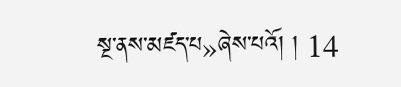སྔ་ནས་མཛད་པ»ཞེས་པའོ། ། 14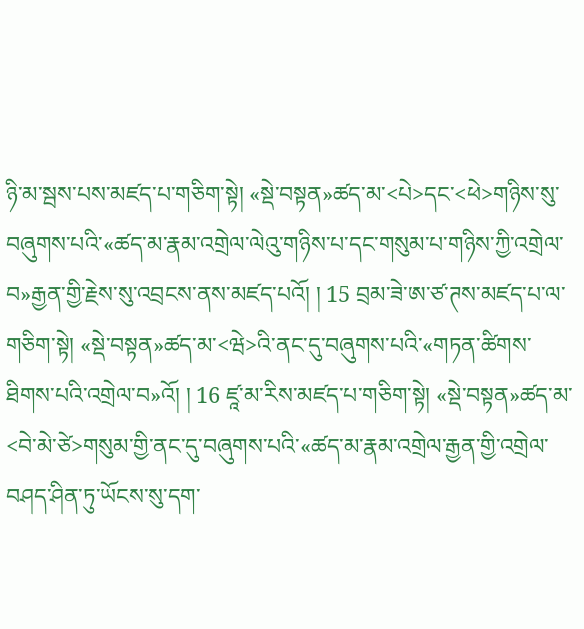ཉི་མ་སྦས་པས་མཛད་པ་གཅིག་སྟེ། «སྡེ་བསྟན»ཚད་མ་<པེ>དང་<ཕེ>གཉིས་སུ་བཞུགས་པའི་«ཚད་མ་རྣམ་འགྲེལ་ལེའུ་གཉིས་པ་དང་གསུམ་པ་གཉིས་ཀྱི་འགྲེལ་བ»རྒྱན་གྱི་རྗེས་སུ་འབྲངས་ནས་མཛད་པའོ། ། 15 བྲམ་ཟེ་ཨ་ཙ་ཊས་མཛད་པ་ལ་གཅིག་སྟེ། «སྡེ་བསྟན»ཚད་མ་<ཝེ>འི་ནང་དུ་བཞུགས་པའི་«གཏན་ཚིགས་ཐིགས་པའི་འགྲེལ་བ»འོ། ། 16 ཛཱ་མ་རིས་མཛད་པ་གཅིག་སྟེ། «སྡེ་བསྟན»ཚད་མ་<བེ་མེ་ཙེ>གསུམ་གྱི་ནང་དུ་བཞུགས་པའི་«ཚད་མ་རྣམ་འགྲེལ་རྒྱན་གྱི་འགྲེལ་བཤད་ཤིན་ཏུ་ཡོངས་སུ་དག་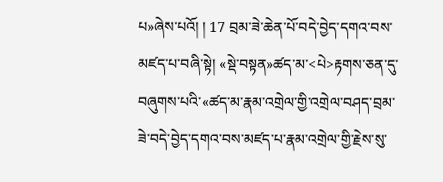པ»ཞེས་པའོ། ། 17 བྲམ་ཟེ་ཆེན་པོ་བདེ་བྱེད་དགའ་བས་མཛད་པ་བཞི་སྟེ། «སྡེ་བསྟན»ཚད་མ་<པེ>རྟགས་ཅན་དུ་བཞུགས་པའི་«ཚད་མ་རྣམ་འགྲེལ་གྱི་འགྲེལ་བཤད་བྲམ་ཟེ་བདེ་བྱེད་དགའ་བས་མཛད་པ་རྣམ་འགྲེལ་གྱི་རྗེས་སུ་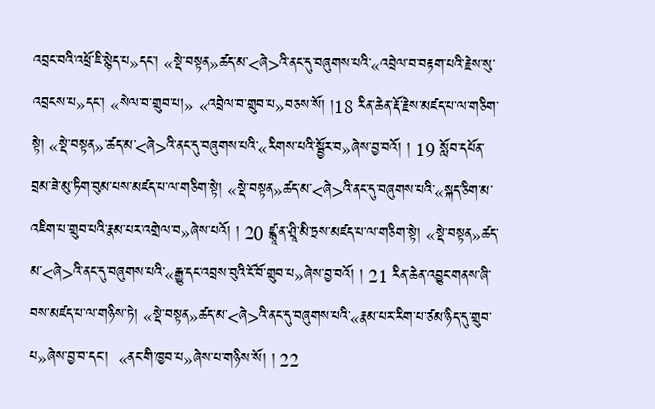འབྲང་བའི་འཕྲོ་ཇི་སྙེད་པ»དང་། «སྡེ་བསྟན»ཚད་མ་<ཞེ>འི་ནང་དུ་བཞུགས་པའི་«འབྲེལ་བ་བརྟག་པའི་རྗེས་སུ་འབྲངས་པ»དང་། «སེལ་བ་གྲུབ་པ།» «འབྲེལ་བ་གྲུབ་པ»བཅས་སོ། །18 རིན་ཆེན་རྡོ་རྗེས་མཛད་པ་ལ་གཅིག་སྟེ། «སྡེ་བསྟན»་ཚད་མ་<ཞེ>འི་ནང་དུ་བཞུགས་པའི་«རིགས་པའི་སྦྱོར་བ»ཞེས་བྱ་བའོ། ། 19 སློབ་དཔོན་བྲམ་ཟེ་མུ་ཏིག་བུམ་པས་མཛད་པ་ལ་གཅིག་སྟེ། «སྡེ་བསྟན»ཚད་མ་<ཞེ>འི་ནང་དུ་བཞུགས་པའི་«སྐད་ཅིག་མ་འཇིག་པ་གྲུབ་པའི་རྣམ་པར་འགྲེལ་བ»ཞེས་པའོ། ། 20 ཛྙཱ་ན་ཤྲཱི་མི་ཏྲས་མཛད་པ་ལ་གཅིག་སྟེ། «སྡེ་བསྟན»ཚད་མ་<ཞེ>འི་ནང་དུ་བཞུགས་པའི་«རྒྱུ་དང་འབྲས་བུའི་ངོ་བོ་གྲུབ་པ»ཞེས་བྱ་བའོ། ། 21 རིན་ཆེན་འབྱུང་གནས་ཞི་བས་མཛད་པ་ལ་གཉིས་ཏེ། «སྡེ་བསྟན»ཚད་མ་<ཞེ>འི་ནང་དུ་བཞུགས་པའི་«རྣམ་པར་རིག་པ་ཙམ་ཉིད་དུ་གྲུབ་པ»ཞེས་བྱ་བ་དང་།  «ནང་གི་ཁྱབ་པ»ཞེས་པ་གཉིས་སོ། ། 22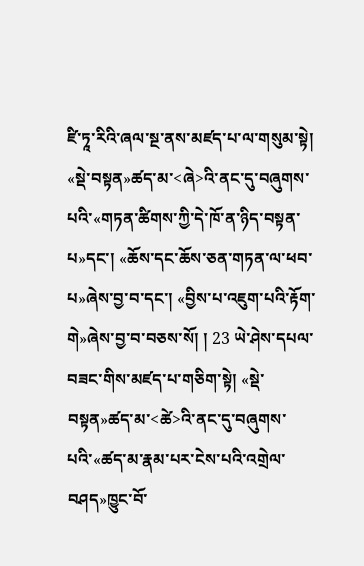ཛི་ཏཱ་རིའི་ཞལ་སྔ་ནས་མཛད་པ་ལ་གསུམ་སྟེ། «སྡེ་བསྟན»ཚད་མ་<ཞེ>འི་ནང་དུ་བཞུགས་པའི་«གཏན་ཚིགས་ཀྱི་དེ་ཁོ་ན་ཉིད་བསྟན་པ»དང་། «ཆོས་དང་ཆོས་ཅན་གཏན་ལ་ཕབ་པ»ཞེས་བྱ་བ་དང་། «བྱིས་པ་འཇུག་པའི་རྟོག་གེ»ཞེས་བྱ་བ་བཅས་སོ། ། 23 ཡེ་ཤེས་དཔལ་བཟང་གིས་མཛད་པ་གཅིག་སྟེ། «སྡེ་བསྟན»ཚད་མ་<ཚེ>འི་ནང་དུ་བཞུགས་པའི་«ཚད་མ་རྣམ་པར་ངེས་པའི་འགྲེལ་བཤད»ཁྱུང་བོ་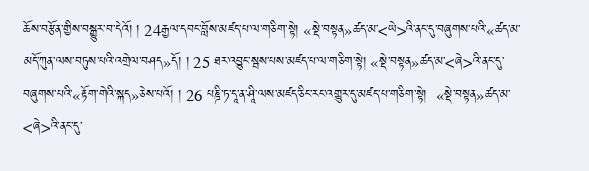ཆོས་བརྩོན་གྱིས་བསྒྱུར་བ་དེའོ། ། 24རྒྱལ་དབང་བློས་མཛད་པ་ལ་གཅིག་སྟེ། «སྡེ་བསྟན»ཚད་མ་<ཡེ>འི་ནང་དུ་བཞུགས་པའི་«ཚད་མ་མདོ་ཀུན་ལས་བཏུས་པའི་འགྲེལ་བཤད»དོ། ། 25 ཐར་འབྱུང་སྦས་པས་མཛད་པ་ལ་གཅིག་སྟེ། «སྡེ་བསྟན»ཚད་མ་<ཞེ>འི་ནང་དུ་བཞུགས་པའི་«རྟོག་གེའི་སྐད»ཅེས་པའོ། ། 26 པཎྜི་ཏ་དཱ་ན་ཤཱི་ལས་མཛད་ཅིང་རང་འགྱུར་དུ་མཛད་པ་གཅིག་སྟེ།  «སྡེ་བསྟན»ཚད་མ་<ཞེ>འི་ནང་དུ་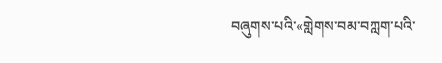བཞུགས་པའི་«གླེགས་བམ་བཀླག་པའི་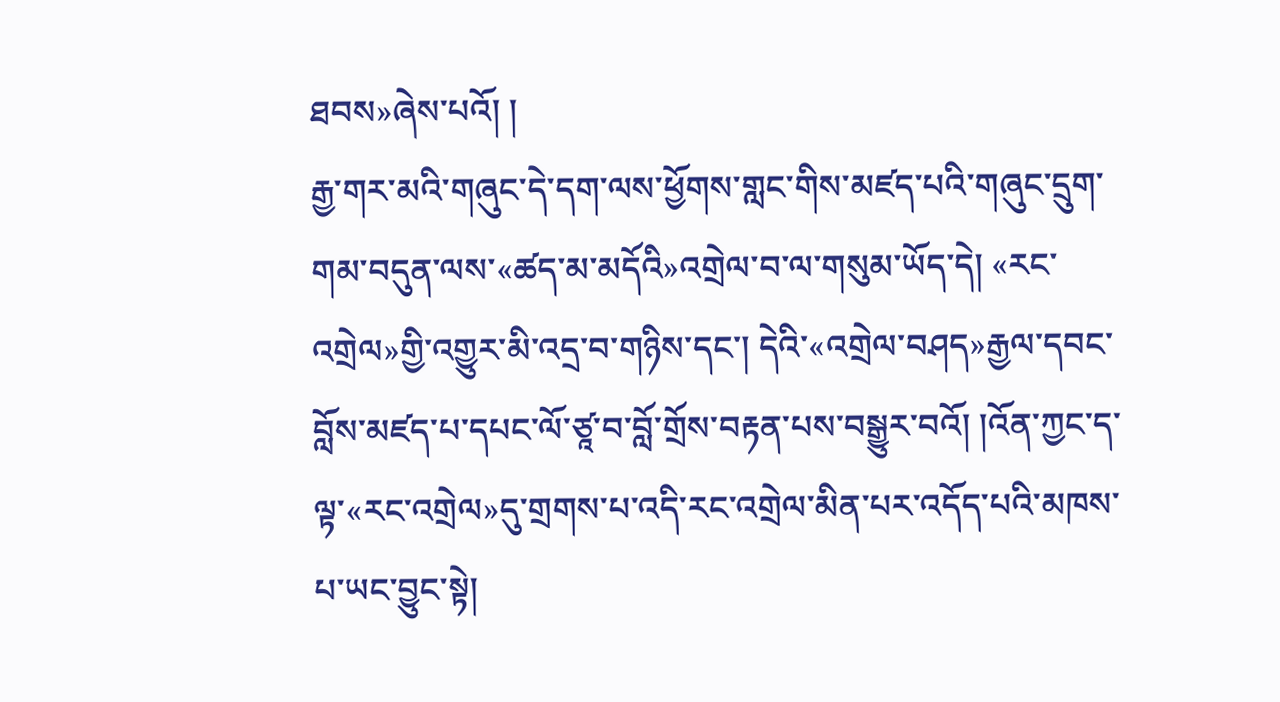ཐབས»ཞེས་པའོ། །
རྒྱ་གར་མའི་གཞུང་དེ་དག་ལས་ཕྱོགས་གླང་གིས་མཛད་པའི་གཞུང་དྲུག་གམ་བདུན་ལས་«ཚད་མ་མདོའི»འགྲེལ་བ་ལ་གསུམ་ཡོད་དེ། «རང་འགྲེལ»གྱི་འགྱུར་མི་འདྲ་བ་གཉིས་དང་། དེའི་«འགྲེལ་བཤད»རྒྱལ་དབང་བློས་མཛད་པ་དཔང་ལོ་ཙཱ་བ་བློ་གྲོས་བརྟན་པས་བསྒྱུར་བའོ། །འོན་ཀྱང་ད་ལྟ་«རང་འགྲེལ»དུ་གྲགས་པ་འདི་རང་འགྲེལ་མིན་པར་འདོད་པའི་མཁས་པ་ཡང་བྱུང་སྟེ།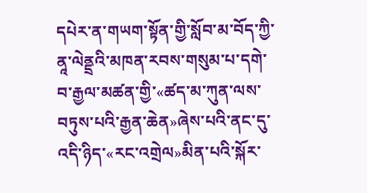དཔེར་ན་གཡག་སྟོན་གྱི་སློབ་མ་བོད་ཀྱི་ནཱ་ལེནྡྲའི་མཁན་རབས་གསུམ་པ་དགེ་བ་རྒྱལ་མཚན་གྱི་«ཚད་མ་ཀུན་ལས་བཏུས་པའི་རྒྱན་ཆེན»ཞེས་པའི་ནང་དུ་འདི་ཉིད་«རང་འགྲེལ»མིན་པའི་སྐོར་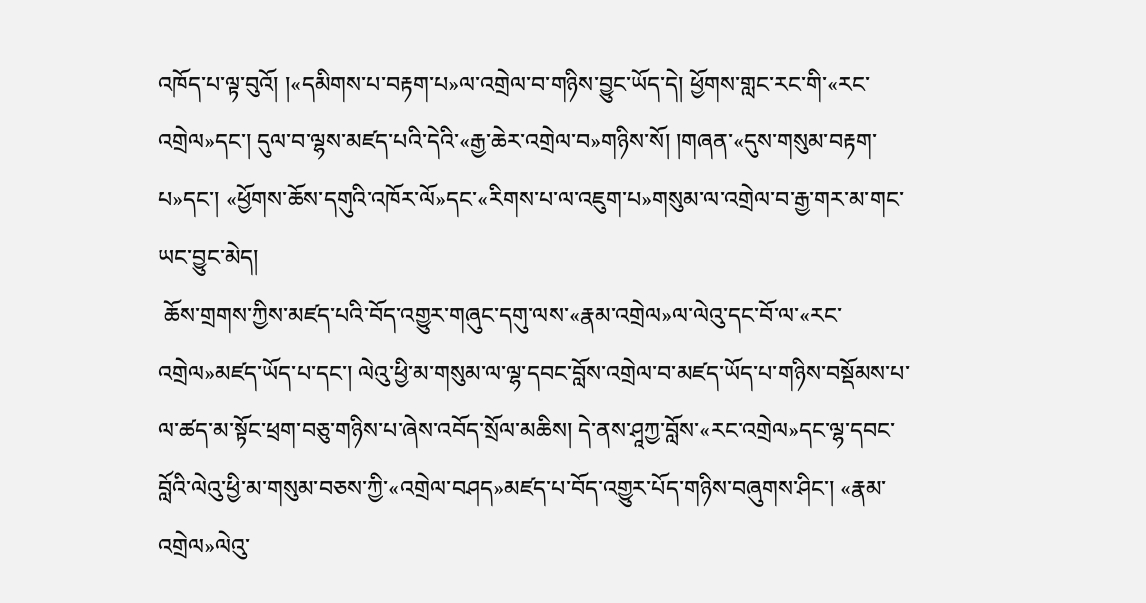འཁོད་པ་ལྟ་བུའོ། །«དམིགས་པ་བརྟག་པ»ལ་འགྲེལ་བ་གཉིས་བྱུང་ཡོད་དེ། ཕྱོགས་གླང་རང་གི་«རང་འགྲེལ»དང་། དུལ་བ་ལྷས་མཛད་པའི་དེའི་«རྒྱ་ཆེར་འགྲེལ་བ»གཉིས་སོ། །གཞན་«དུས་གསུམ་བརྟག་པ»དང་། «ཕྱོགས་ཆོས་དགུའི་འཁོར་ལོ»དང་«རིགས་པ་ལ་འཇུག་པ»གསུམ་ལ་འགྲེལ་བ་རྒྱ་གར་མ་གང་ཡང་བྱུང་མེད།
 ཆོས་གྲགས་ཀྱིས་མཛད་པའི་བོད་འགྱུར་གཞུང་དགུ་ལས་«རྣམ་འགྲེལ»ལ་ལེའུ་དང་བོ་ལ་«རང་འགྲེལ»མཛད་ཡོད་པ་དང་། ལེའུ་ཕྱི་མ་གསུམ་ལ་ལྷ་དབང་བློས་འགྲེལ་བ་མཛད་ཡོད་པ་གཉིས་བསྡོམས་པ་ལ་ཚད་མ་སྟོང་ཕྲག་བཅུ་གཉིས་པ་ཞེས་འབོད་སྲོལ་མཆིས། དེ་ནས་ཤཱཀྱ་བློས་«རང་འགྲེལ»དང་ལྷ་དབང་བློའི་ལེའུ་ཕྱི་མ་གསུམ་བཅས་ཀྱི་«འགྲེལ་བཤད»མཛད་པ་བོད་འགྱུར་པོད་གཉིས་བཞུགས་ཤིང་། «རྣམ་འགྲེལ»ལེའུ་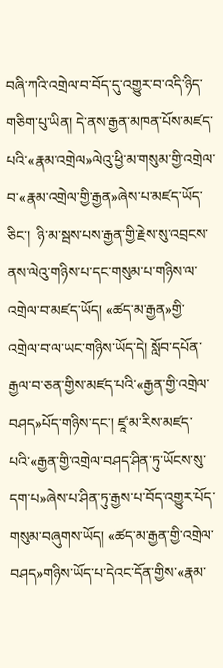བཞི་ཀའི་འགྲེལ་བ་བོད་དུ་འགྱུར་བ་འདི་ཉིད་གཅིག་པུ་ཡིན། དེ་ནས་རྒྱན་མཁན་པོས་མཛད་པའི་«རྣམ་འགྲེལ»ལེའུ་ཕྱི་མ་གསུམ་གྱི་འགྲེལ་བ་«རྣམ་འགྲེལ་གྱི་རྒྱན»ཞེས་པ་མཛད་ཡོད་ཅིང་།  ཉི་མ་སྦས་པས་རྒྱན་གྱི་རྗེས་སུ་འབྲངས་ནས་ལེའུ་གཉིས་པ་དང་གསུམ་པ་གཉིས་ལ་འགྲེལ་བ་མཛད་ཡོད། «ཚད་མ་རྒྱན»གྱི་འགྲེལ་བ་ལ་ཡང་གཉིས་ཡོད་དེ། སློབ་དཔོན་རྒྱལ་བ་ཅན་གྱིས་མཛད་པའི་«རྒྱན་གྱི་འགྲེལ་བཤད»པོད་གཉིས་དང་། ཛཱ་མ་རིས་མཛད་པའི་«རྒྱན་གྱི་འགྲེལ་བཤད་ཤིན་ཏུ་ཡོངས་སུ་དག་པ»ཞེས་པ་ཤིན་ཏུ་རྒྱས་པ་བོད་འགྱུར་པོད་གསུམ་བཞུགས་ཡོད། «ཚད་མ་རྒྱན་གྱི་འགྲེལ་བཤད»གཉིས་ཡོད་པ་དེའང་དོན་གྱིས་«རྣམ་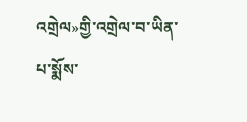འགྲེལ»གྱི་འགྲེལ་བ་ཡིན་པ་སྨོས་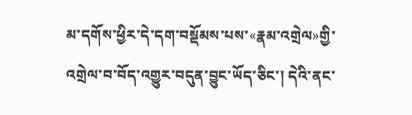མ་དགོས་ཕྱིར་དེ་དག་བསྡོམས་པས་«རྣམ་འགྲེལ»གྱི་འགྲེལ་བ་བོད་འགྱུར་བདུན་བྱུང་ཡོད་ཅིང་། དེའི་ནང་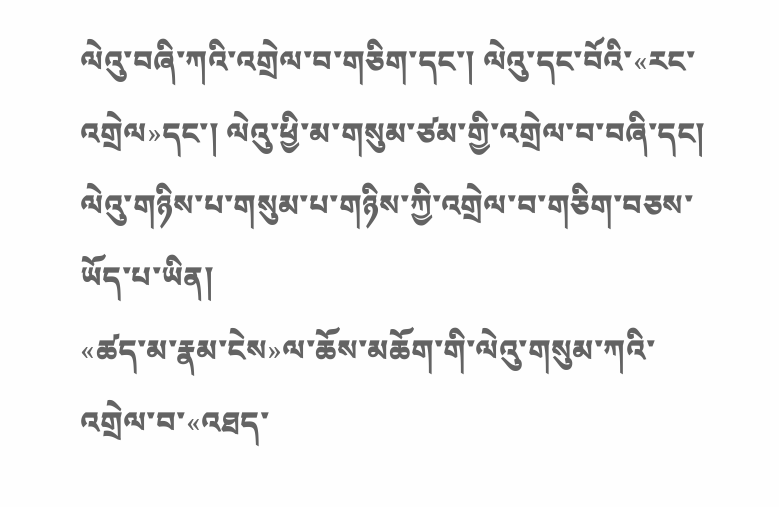ལེའུ་བཞི་ཀའི་འགྲེལ་བ་གཅིག་དང་། ལེའུ་དང་བོའི་«རང་འགྲེལ»དང་། ལེའུ་ཕྱི་མ་གསུམ་ཙམ་གྱི་འགྲེལ་བ་བཞི་དང། ལེའུ་གཉིས་པ་གསུམ་པ་གཉིས་ཀྱི་འགྲེལ་བ་གཅིག་བཅས་ཡོད་པ་ཡིན།
«ཚད་མ་རྣམ་ངེས»ལ་ཆོས་མཆོག་གི་ལེའུ་གསུམ་ཀའི་འགྲེལ་བ་«འཐད་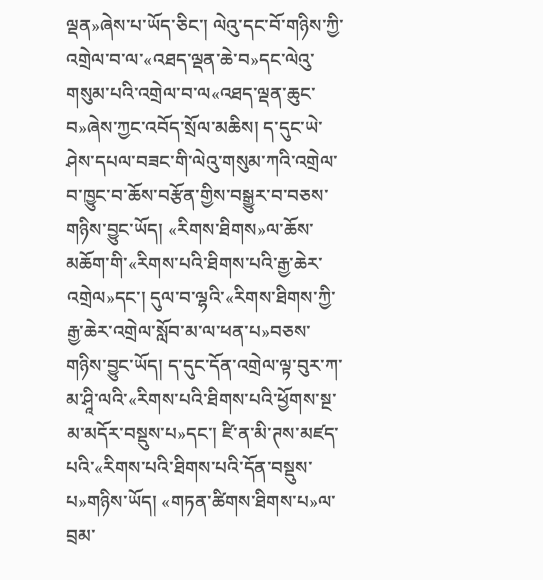ལྡན»ཞེས་པ་ཡོད་ཅིང་། ལེའུ་དང་བོ་གཉིས་ཀྱི་འགྲེལ་བ་ལ་«འཐད་ལྡན་ཆེ་བ»དང་ལེའུ་གསུམ་པའི་འགྲེལ་བ་ལ«འཐད་ལྡན་ཆུང་བ»ཞེས་ཀྱང་འབོད་སྲོལ་མཆིས། ད་དུང་ཡེ་ཤེས་དཔལ་བཟང་གི་ལེའུ་གསུམ་ཀའི་འགྲེལ་བ་ཁྱུང་བ་ཆོས་བརྩོན་གྱིས་བསྒྱུར་བ་བཅས་གཉིས་བྱུང་ཡོད། «རིགས་ཐིགས»ལ་ཆོས་མཆོག་གི་«རིགས་པའི་ཐིགས་པའི་རྒྱ་ཆེར་འགྲེལ»དང་། དུལ་བ་ལྷའི་«རིགས་ཐིགས་ཀྱི་རྒྱ་ཆེར་འགྲེལ་སློབ་མ་ལ་ཕན་པ»བཅས་གཉིས་བྱུང་ཡོད། ད་དུང་དོན་འགྲེལ་ལྟ་བུར་ཀ་མ་ཤཱི་ལའི་«རིགས་པའི་ཐིགས་པའི་ཕྱོགས་སྔ་མ་མདོར་བསྡུས་པ»དང་། ཛི་ན་མི་ཊས་མཛད་པའི་«རིགས་པའི་ཐིགས་པའི་དོན་བསྡུས་པ»གཉིས་ཡོད། «གཏན་ཚིགས་ཐིགས་པ»ལ་བྲམ་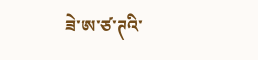ཟེ་ཨ་ཙ་ཊའི་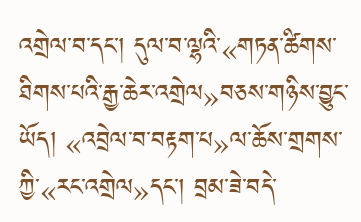འགྲེལ་བ་དང་། དུལ་བ་ལྷའི་«གཏན་ཚིགས་ཐིགས་པའི་རྒྱ་ཆེར་འགྲེལ»བཅས་གཉིས་བྱུང་ཡོད། «འབྲེལ་བ་བརྟག་པ»ལ་ཆོས་གྲགས་ཀྱི་«རང་འགྲེལ»དང་། བྲམ་ཟེ་བདེ་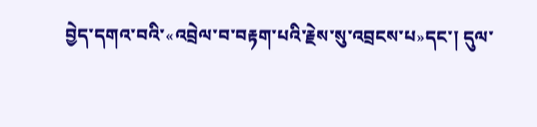བྱེད་དགའ་བའི་«འབྲེལ་བ་བརྟག་པའི་རྗེས་སུ་འབྲངས་པ»དང་། དུལ་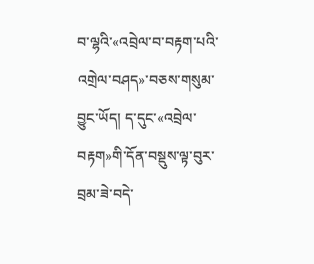བ་ལྷའི་«འབྲེལ་བ་བརྟག་པའི་འགྲེལ་བཤད»་བཅས་གསུམ་བྱུང་ཡོད། ད་དུང་«འབྲེལ་བརྟག»གི་དོན་བསྡུས་ལྟ་བུར་བྲམ་ཟེ་བདེ་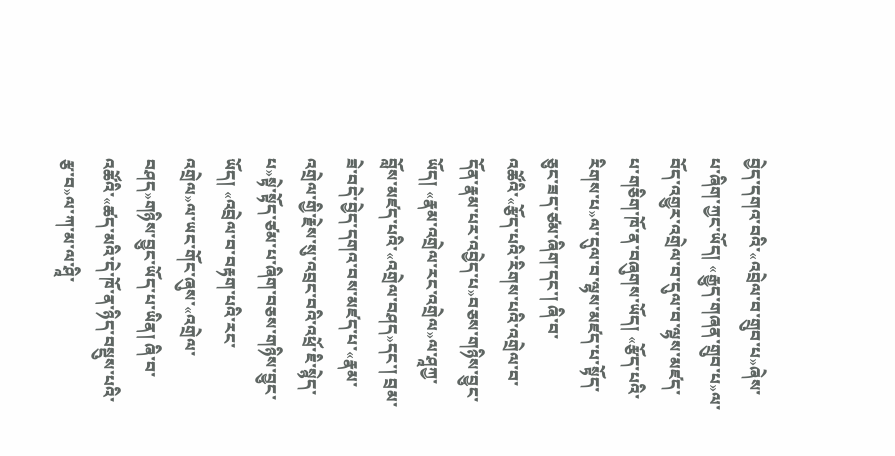བྱེད་དགའ་བའི་«འབྲེལ་བ་གྲུབ་པ»ཞེས་པ་ཞིག་ཀྱང་ཡོད། «རྒྱུད་གཞན་གྲུབ་པ»ལ་བོད་འགྱུར་འགྲེལ་བ་དུལ་བ་ལྷས་མཛད་པ་གཅིག་ཁོ་ན་བཞུགས་ཡོད། «རྩོད་པའི་རིགས་པ»ལ་དུལ་བ་ལྷས་མཛད་པ་སྟོད་ཅུང་ཟད་ཙམ་ཞིག་དང་། ཞི་བ་འཚོའི་«རྩོད་པའི་རིགས་པའི་འགྲེལ་བ་དོན་རྣམ་པར་འབྱེད་པ»བཅས་གཉིས་བྱུང་ཡོད། «རྣམ་འགྲེལ་རང་འགྲེལ»ལ་ཤཱཀྱ་བློས་མཛད་པའི་«འགྲེལ་བཤད»དང་། བྲམ་ཟེ་བདེ་བྱེད་དགའ་བས་མཛད་པ་«རྣམ་འགྲེལ་གྱི་རྗེས་སུ་འབྲང་བའི་འཕྲོ་ཇི་སྙེད་པ»སྟེ་སྟོད་ཙམ་པ་ཞིག་བཅས་གཉིས་བྱུང་ཡོད། «འབྲེལ་བ་བརྟག་པའི་རང་འགྲེལ»ལ་ཡང་གོང་ཞུས་«འགྲེལ་བཤད»གཉིས་བྱུང་ཡོད་པ་ཡིན། ཞི་བ་འཚོའི་«ཚད་མའི་དེ་ཁོ་ན་ཉིད་བསྡུས་པའི་རྩ་བ»ལ་ཀ་མ་ལ་ཤཱི་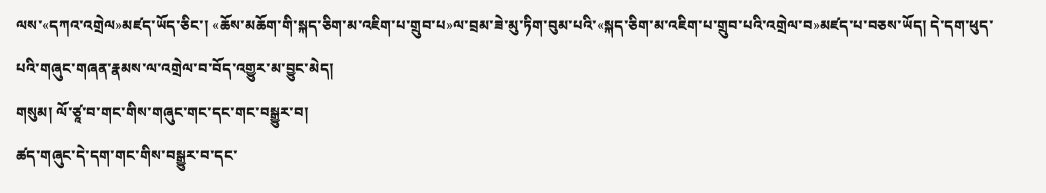ལས་«དཀའ་འགྲེལ»མཛད་ཡོད་ཅིང་། «ཆོས་མཆོག་གི་སྐད་ཅིག་མ་འཇིག་པ་གྲུབ་པ»ལ་བྲམ་ཟེ་མུ་ཏིག་བུམ་པའི་«སྐད་ཅིག་མ་འཇིག་པ་གྲུབ་པའི་འགྲེལ་བ»མཛད་པ་བཅས་ཡོད། དེ་དག་ཕུད་པའི་གཞུང་གཞན་རྣམས་ལ་འགྲེལ་བ་བོད་འགྱུར་མ་བྱུང་མེད།
གསུམ། ལོ་ཙཱ་བ་གང་གིས་གཞུང་གང་དང་གང་བསྒྱུར་བ།
ཚད་གཞུང་དེ་དག་གང་གིས་བསྒྱུར་བ་དང་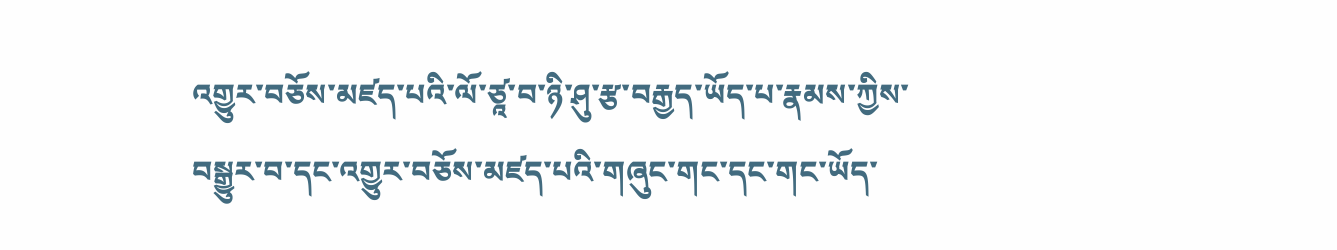འགྱུར་བཅོས་མཛད་པའི་ལོ་ཙཱ་བ་ཉི་ཤུ་རྩ་བརྒྱད་ཡོད་པ་རྣམས་ཀྱིས་བསྒྱུར་བ་དང་འགྱུར་བཅོས་མཛད་པའི་གཞུང་གང་དང་གང་ཡོད་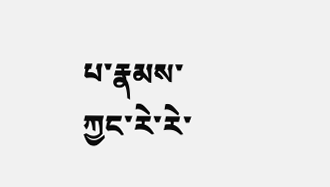པ་རྣམས་ཀྱང་རེ་རེ་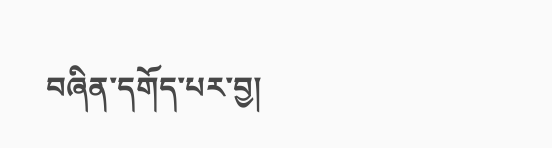བཞིན་དགོད་པར་བྱ།